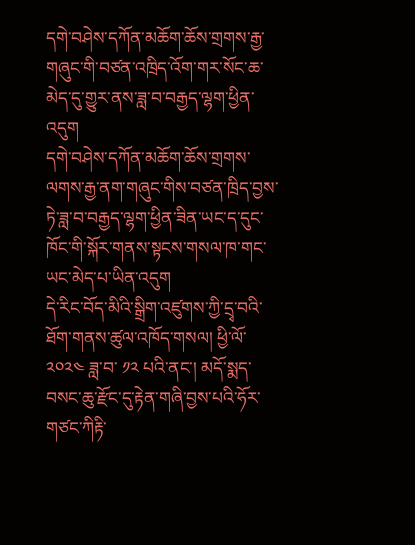དགེ་བཤེས་དཀོན་མཆོག་ཆོས་གྲགས་རྒྱ་གཞུང་གི་བཙན་འཁྲིད་འོག་གར་སོང་ཆ་མེད་དུ་གྱུར་ནས་ཟླ་བ་བརྒྱད་ལྷག་ཕྱིན་འདུག
དགེ་བཤེས་དཀོན་མཆོག་ཆོས་གྲགས་ལགས་རྒྱ་ནག་གཞུང་གིས་བཙན་ཁྲིད་བྱས་ཏེ་ཟླ་བ་བརྒྱད་ལྷག་ཕྱིན་ཟིན་ཡང་ད་དུང་ཁོང་གི་སྐོར་གནས་སྟངས་གསལ་ཁ་གང་ཡང་མེད་པ་ཡིན་འདུག
དེ་རིང་བོད་མིའི་སྒྲིག་འཛུགས་ཀྱི་དྲྭ་བའི་ཐོག་གནས་ཚུལ་འཁོད་གསལ། ཕྱི་ལོ་༢༠༢༤ ཟླ་བ་ ༡༢ པའི་ནང་། མདོ་སྨད་བསང་ཆུ་རྫོང་དུ་རྟེན་གཞི་བྱས་པའི་ཧོར་གཙང་ཀིརྟི་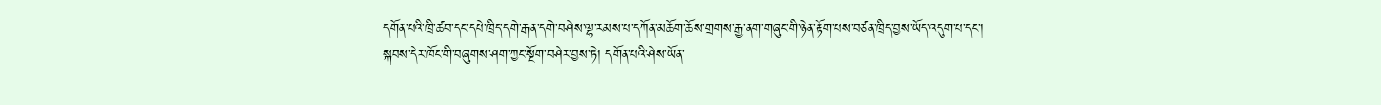དགོན་པའི་ཁྲི་ཚབ་དང་དཔེ་ཁྲིད་དགེ་རྒན་དགེ་བཤེས་ལྷ་རམས་པ་དཀོན་མཆོག་ཆོས་གྲགས་རྒྱ་ནག་གཞུང་གི་ཉེན་རྟོག་པས་བཙན་ཁྲིད་བྱས་ཡོད་འདུག་པ་དང་། སྐབས་དེར་ཁོང་གི་བཞུགས་ཤག་ཀྱང་སྔོག་བཤེར་བྱས་ཏེ། དགོན་པའི་ཤེས་ཡོན་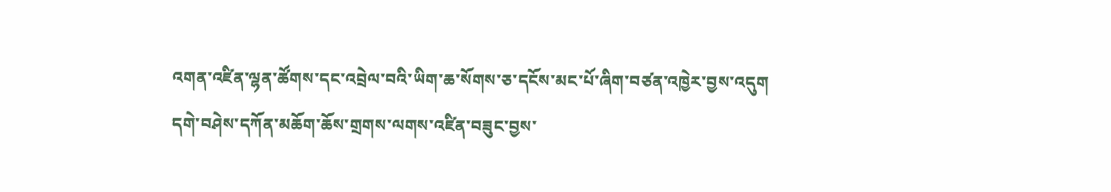འགན་འཛིན་ལྷན་ཚོགས་དང་འབྲེལ་བའི་ཡིག་ཆ་སོགས་ཅ་དངོས་མང་པོ་ཞིག་བཙན་འཁྱེར་བྱས་འདུག
དགེ་བཤེས་དཀོན་མཆོག་ཆོས་གྲགས་ལགས་འཛིན་བཟུང་བྱས་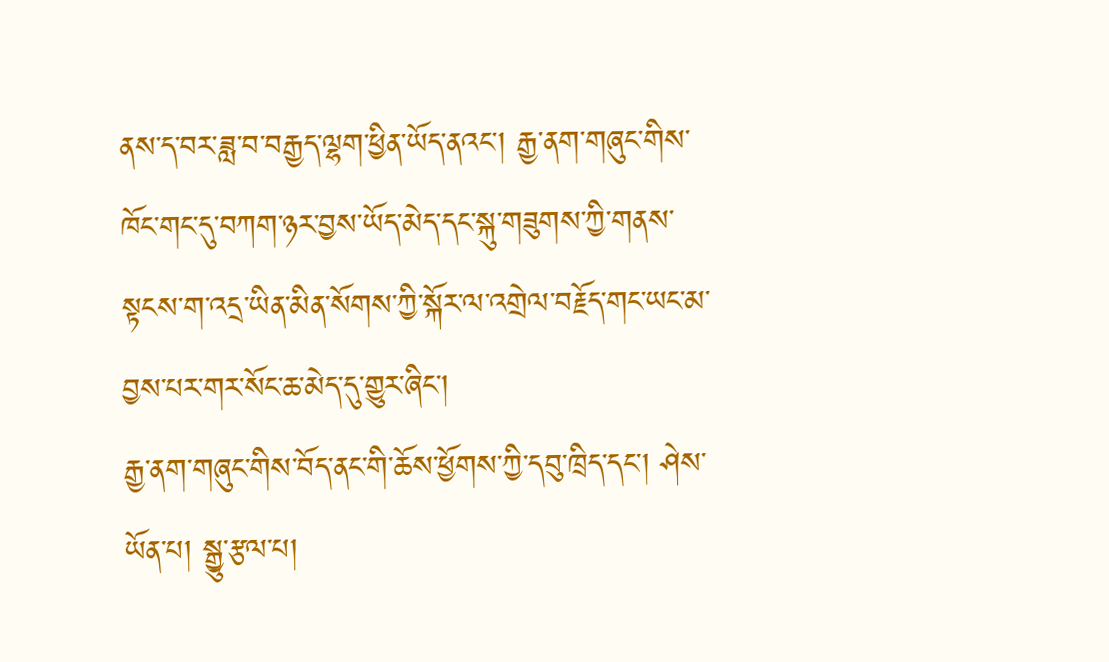ནས་ད་བར་ཟླ་བ་བརྒྱད་ལྷག་ཕྱིན་ཡོད་ནའང་། རྒྱ་ནག་གཞུང་གིས་ཁོང་གང་དུ་བཀག་ཉར་བྱས་ཡོད་མེད་དང་སྐུ་གཟུགས་ཀྱི་གནས་སྟངས་ག་འདྲ་ཡིན་མིན་སོགས་ཀྱི་སྐོར་ལ་འགྲེལ་བརྗོད་གང་ཡང་མ་བྱས་པར་གར་སོང་ཆ་མེད་དུ་གྱུར་ཞིང་།
རྒྱ་ནག་གཞུང་གིས་བོད་ནང་གི་ཆོས་ཕྱོགས་ཀྱི་དབུ་ཁྲིད་དང་། ཤེས་ཡོན་པ། སྒྱུ་རྩལ་པ།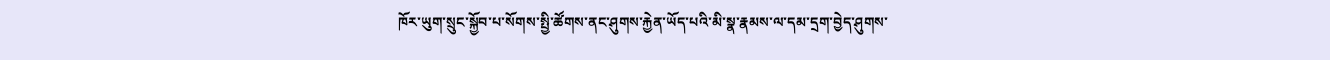ཁོར་ཡུག་སྲུང་སྐྱོབ་པ་སོགས་སྤྱི་ཚོགས་ནང་ཤུགས་རྐྱེན་ཡོད་པའི་མི་སྣ་རྣམས་ལ་དམ་དྲག་བྱེད་ཤུགས་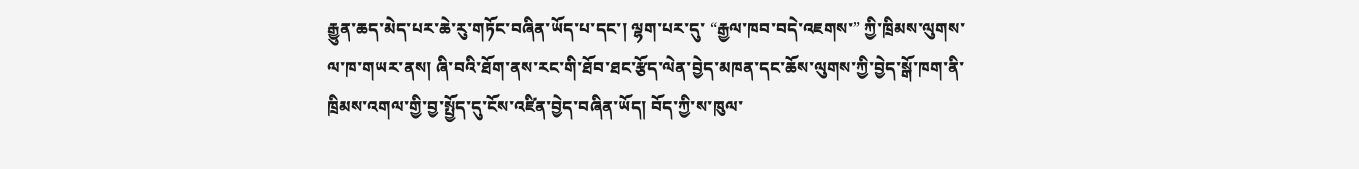རྒྱུན་ཆད་མེད་པར་ཆེ་རུ་གཏོང་བཞིན་ཡོད་པ་དང་། ལྷག་པར་དུ་ “རྒྱལ་ཁབ་བདེ་འཇགས་” ཀྱི་ཁྲིམས་ལུགས་ལ་ཁ་གཡར་ནས། ཞི་བའི་ཐོག་ནས་རང་གི་ཐོབ་ཐང་རྩོད་ལེན་བྱེད་མཁན་དང་ཆོས་ལུགས་ཀྱི་བྱེད་སྒོ་ཁག་ནི་ཁྲིམས་འགལ་གྱི་བྱ་སྤྱོད་དུ་ངོས་འཛིན་བྱེད་བཞིན་ཡོད། བོད་ཀྱི་ས་ཁུལ་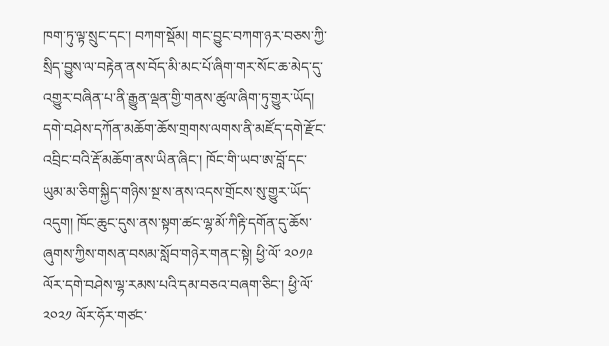ཁག་ཏུ་ལྟ་སྲུང་དང་། བཀག་སྡོམ། གང་བྱུང་བཀག་ཉར་བཅས་ཀྱི་སྲིད་བྱུས་ལ་བརྟེན་ནས་བོད་མི་མང་པོ་ཞིག་གར་སོང་ཆ་མེད་དུ་འགྱུར་བཞིན་པ་ནི་རྒྱུན་ལྡན་གྱི་གནས་ཚུལ་ཞིག་ཏུ་གྱུར་ཡོད།
དགེ་བཤེས་དཀོན་མཆོག་ཆོས་གྲགས་ལགས་ནི་མཛོད་དགེ་རྫོང་འབྲིང་བའི་རྡོ་མཆོག་ནས་ཡིན་ཞིང་། ཁོང་གི་ཡབ་ཨ་བློ་དང་ཡུམ་མ་ཅིག་སྐྱིད་གཉིས་སྔ་ས་ནས་འདས་གྲོངས་སུ་གྱུར་ཡོད་འདུག། ཁོང་ཆུང་དུས་ནས་སྟག་ཚང་ལྷ་མོ་ཀིརྟི་དགོན་དུ་ཆོས་ཞུགས་ཀྱིས་གསན་བསམ་སློབ་གཉེར་གནང་སྟེ། ཕྱི་ལོ་ ༢༠༡༩ ལོར་དགེ་བཤེས་ལྷ་རམས་པའི་དམ་བཅའ་བཞག་ཅིང་། ཕྱི་ལོ་ ༢༠༢༡ ལོར་ཧོར་གཙང་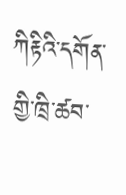ཀིརྟིའི་དགོན་གྱི་ཁྲི་ཚབ་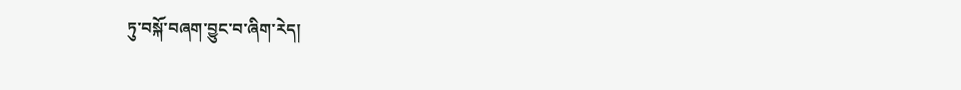ཏུ་བསྐོ་བཞག་བྱུང་བ་ཞིག་རེད།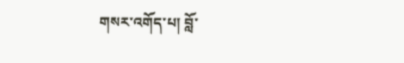གསར་འགོད་པ། བློ་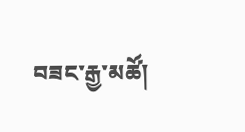བཟང་རྒྱ་མཚོ།